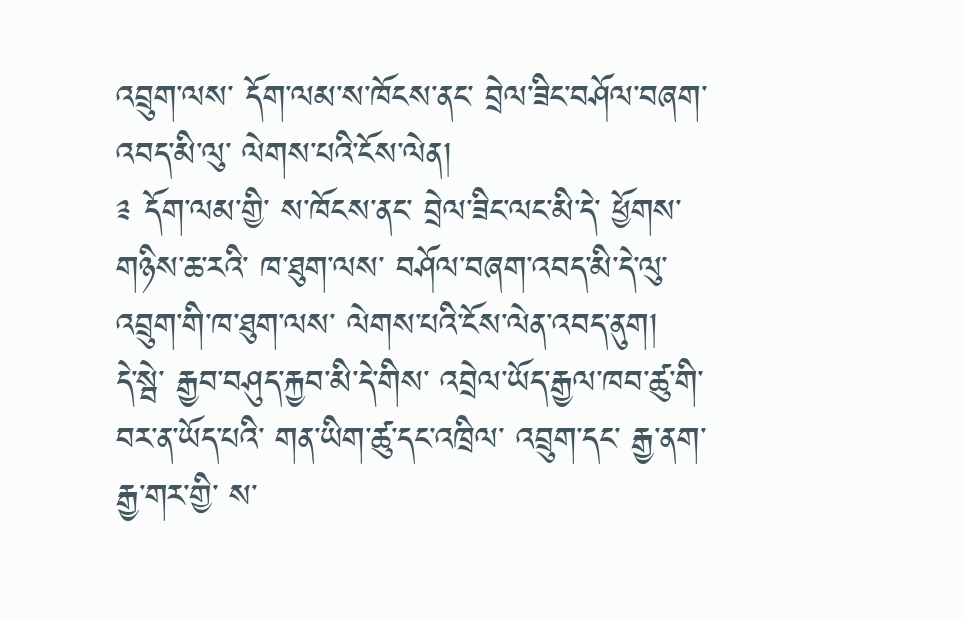འབྲུག་ལས་ དོག་ལམ་ས་ཁོངས་ནང་ བྲེལ་ཟིང་བཤོལ་བཞག་འབད་མི་ལུ་ ལེགས་པའི་ངོས་ལེན།
༉ དོག་ལམ་གྱི་ ས་ཁོངས་ནང་ བྲེལ་ཟིང་ལང་མི་དེ་ ཕྱོགས་གཉིས་ཆ་རའི་ ཁ་ཐུག་ལས་ བཤོལ་བཞག་འབད་མི་དེ་ལུ་ འབྲུག་གི་ཁ་ཐུག་ལས་ ལེགས་པའི་ངོས་ལེན་འབད་ནུག།
དེ་སྦེ་ རྒྱབ་བཤུད་རྐྱབ་མི་དེ་གིས་ འབྲེལ་ཡོད་རྒྱལ་ཁབ་ཚུ་གི་བར་ན་ཡོད་པའི་ གན་ཡིག་ཚུ་དང་འཁྲིལ་ འབྲུག་དང་ རྒྱ་ནག་ རྒྱ་གར་གྱི་ ས་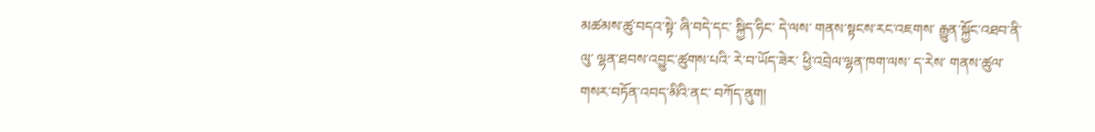མཚམས་ཚུ་བདའ་སྟེ་ ཞི་བདེ་དང་ སྐྱིད་ཧིང་ དེ་ལས་ གནས་སྟངས་རང་འཇགས་ རྒྱུན་སྐྱོང་འཐབ་ནི་ལུ་ ལྷན་ཐབས་འབྱུང་ཚུགས་པའི་ རེ་བ་ཡོད་ཟེར་ ཕྱི་འབྲེལ་ལྷན་ཁག་ལས་ ད་རེས་ གནས་ཚུལ་གསར་བཏོན་འབད་མིའི་ནང་ བཀོད་ནུག།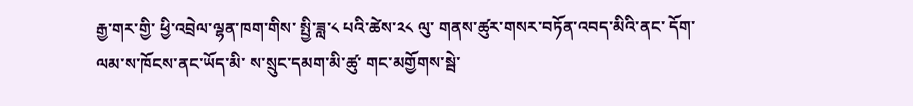རྒྱ་གར་གྱི་ ཕྱི་འབྲེལ་ལྷན་ཁག་གིས་ སྤྱི་ཟླ་༨ པའི་ཚེས་༢༨ ལུ་ གནས་ཚུར་གསར་བཏོན་འབད་མིའི་ནང་ དོག་ལམ་ས་ཁོངས་ནང་ཡོད་མི་ ས་སྲུང་དམག་མི་ཚུ་ གང་མགྱོགས་སྦེ་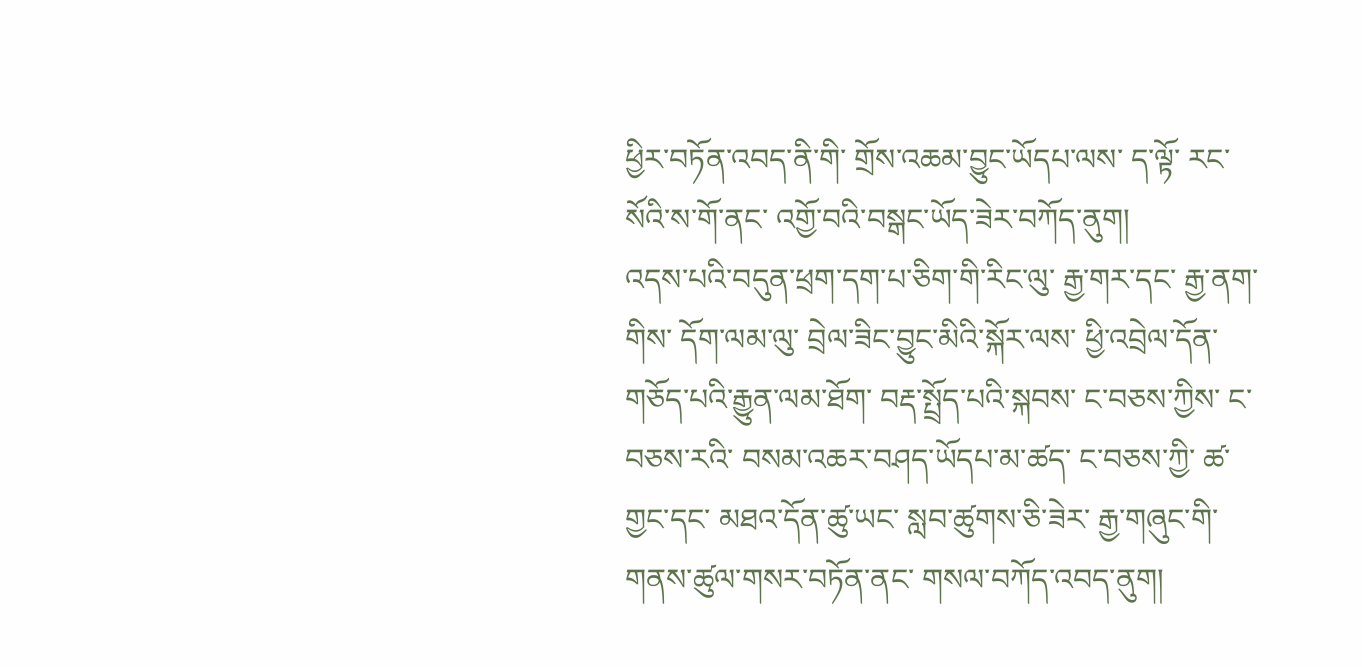ཕྱིར་བཏོན་འབད་ནི་གི་ གྲོས་འཆམ་བྱུང་ཡོདཔ་ལས་ ད་ལྟོ་ རང་སོའི་ས་གོ་ནང་ འགྱོ་བའི་བསྒང་ཡོད་ཟེར་བཀོད་ནུག།
འདས་པའི་བདུན་ཕྲག་དག་པ་ཅིག་གི་རིང་ལུ་ རྒྱ་གར་དང་ རྒྱ་ནག་གིས་ དོག་ལམ་ལུ་ བྲེལ་ཟིང་བྱུང་མིའི་སྐོར་ལས་ ཕྱི་འབྲེལ་དོན་གཅོད་པའི་རྒྱུན་ལམ་ཐོག་ བརྡ་སྤྲོད་པའི་སྐབས་ ང་བཅས་ཀྱིས་ ང་བཅས་རའི་ བསམ་འཆར་བཤད་ཡོདཔ་མ་ཚད་ ང་བཅས་ཀྱི་ ཚ་གྱང་དང་ མཐའ་དོན་ཚུ་ཡང་ སླབ་ཚུགས་ཅི་ཟེར་ རྒྱ་གཞུང་གི་ གནས་ཚུལ་གསར་བཏོན་ནང་ གསལ་བཀོད་འབད་ནུག།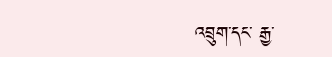འབྲུག་དང་ རྒྱ་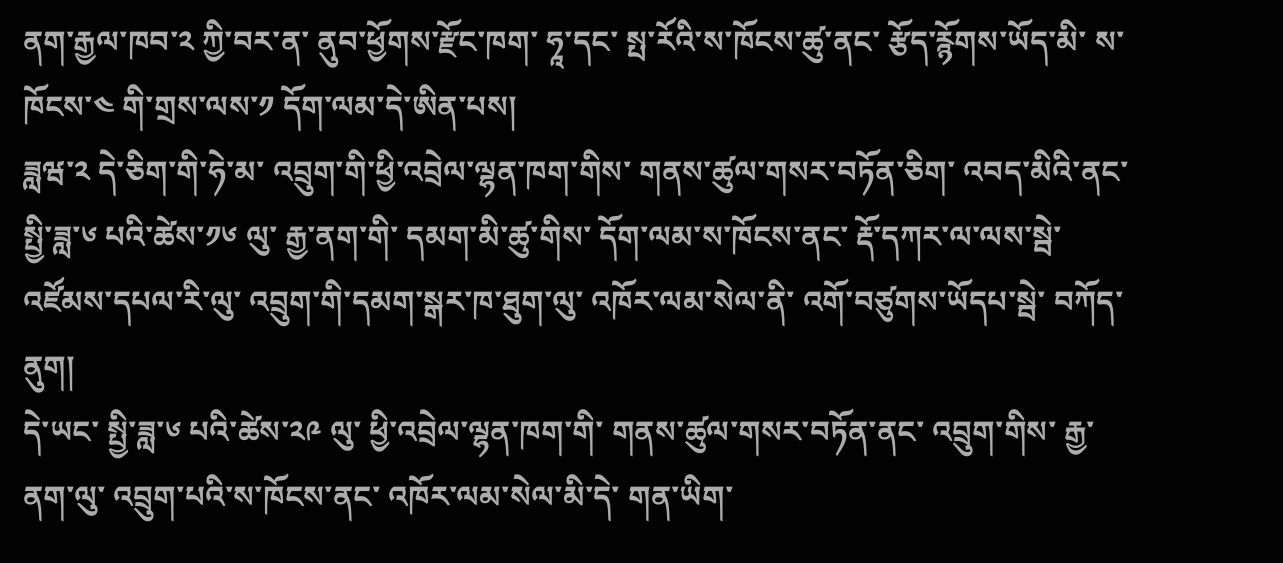ནག་རྒྱལ་ཁབ་༢ ཀྱི་བར་ན་ ནུབ་ཕྱོགས་རྫོང་ཁག་ ཧཱ་དང་ སྤ་རོའི་ས་ཁོངས་ཚུ་ནང་ རྩོད་རྙོགས་ཡོད་མི་ ས་ཁོངས་༤ གི་གྲས་ལས་༡ དོག་ལམ་དེ་ཨིན་པས།
ཟླཝ་༢ དེ་ཅིག་གི་ཧེ་མ་ འབྲུག་གི་ཕྱི་འབྲེལ་ལྷན་ཁག་གིས་ གནས་ཚུལ་གསར་བཏོན་ཅིག་ འབད་མིའི་ནང་ སྤྱི་ཟླ་༦ པའི་ཚེས་༡༦ ལུ་ རྒྱ་ནག་གི་ དམག་མི་ཚུ་གིས་ དོག་ལམ་ས་ཁོངས་ནང་ རྡོ་དཀར་ལ་ལས་སྦེ་ འཛོམས་དཔལ་རི་ལུ་ འབྲུག་གི་དམག་སྒར་ཁ་ཐུག་ལུ་ འཁོར་ལམ་སེལ་ནི་ འགོ་བཙུགས་ཡོདཔ་སྦེ་ བཀོད་ནུག།
དེ་ཡང་ སྤྱི་ཟླ་༦ པའི་ཚེས་༢༩ ལུ་ ཕྱི་འབྲེལ་ལྷན་ཁག་གི་ གནས་ཚུལ་གསར་བཏོན་ནང་ འབྲུག་གིས་ རྒྱ་ནག་ལུ་ འབྲུག་པའི་ས་ཁོངས་ནང་ འཁོར་ལམ་སེལ་མི་དེ་ གན་ཡིག་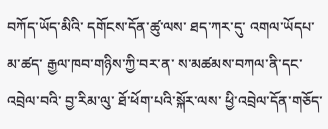བཀོད་ཡོད་མིའི་ དགོངས་དོན་ཚུ་ལས་ ཐད་ཀར་དུ་ འགལ་ཡོདཔ་མ་ཚད་ རྒྱལ་ཁབ་གཉིས་ཀྱི་བར་ན་ ས་མཚམས་བཀལ་ནི་དང་འབྲེལ་བའི་ བྱ་རིམ་ལུ་ ཐོ་ཕོག་པའི་སྐོར་ལས་ ཕྱི་འབྲེལ་དོན་གཅོད་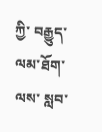ཀྱི་ བརྒྱུད་ལམ་ཐོག་ལས་ སླབ་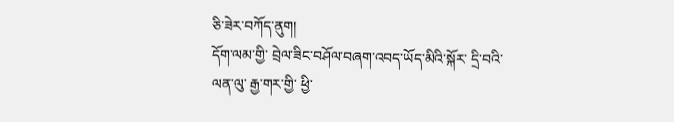ཅི་ཟེར་བཀོད་ནུག།
དོག་ལམ་གྱི་ བྲེལ་ཟིང་བཤོལ་བཞག་འབད་ཡོད་མིའི་སྐོར་ དྲི་བའི་ལན་ལུ་ རྒྱ་གར་གྱི་ ཕྱི་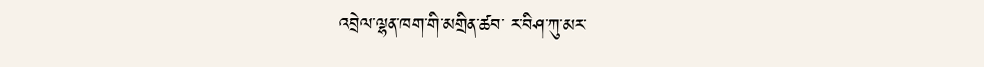འབྲེལ་ལྷན་ཁག་གི་མགྲིན་ཚབ་ ར་བིཤ་ཀུ་མར་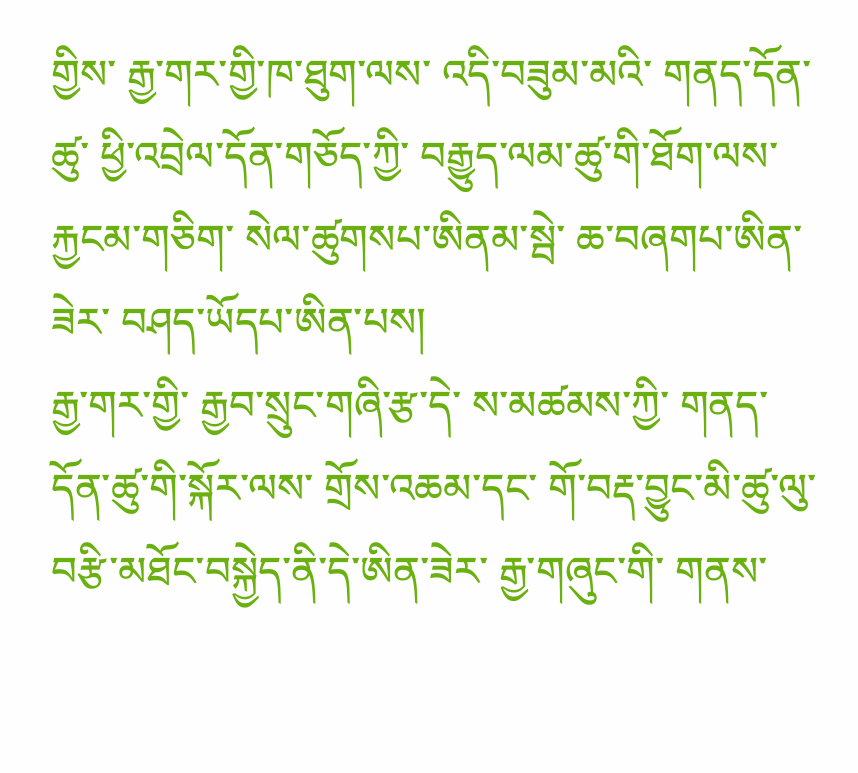གྱིས་ རྒྱ་གར་གྱི་ཁ་ཐུག་ལས་ འདི་བཟུམ་མའི་ གནད་དོན་ཚུ་ ཕྱི་འབྲེལ་དོན་གཅོད་ཀྱི་ བརྒྱུད་ལམ་ཚུ་གི་ཐོག་ལས་རྐྱངམ་གཅིག་ སེལ་ཚུགསཔ་ཨིནམ་སྦེ་ ཆ་བཞགཔ་ཨིན་ཟེར་ བཤད་ཡོདཔ་ཨིན་པས།
རྒྱ་གར་གྱི་ རྒྱབ་སྲུང་གཞི་རྩ་དེ་ ས་མཚམས་ཀྱི་ གནད་དོན་ཚུ་གི་སྐོར་ལས་ གྲོས་འཆམ་དང་ གོ་བརྡ་བྱུང་མི་ཚུ་ལུ་ བརྩི་མཐོང་བསྐྱེད་ནི་དེ་ཨིན་ཟེར་ རྒྱ་གཞུང་གི་ གནས་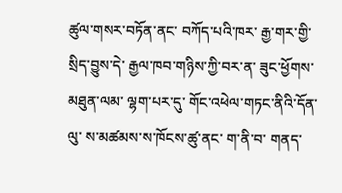ཚུལ་གསར་བཏོན་ནང་ བཀོད་པའི་ཁར་ རྒྱ་གར་གྱི་ སྲིད་བྱུས་དེ་ རྒྱལ་ཁབ་གཉིས་ཀྱི་བར་ན་ ཟུང་ཕྱོགས་མཐུན་ལམ་ ལྷག་པར་དུ་ གོང་འཕེལ་གཏང་ནིའི་དོན་ལུ་ ས་མཚམས་ས་ཁོངས་ཚུ་ནང་ ག་ནི་བ་ གནད་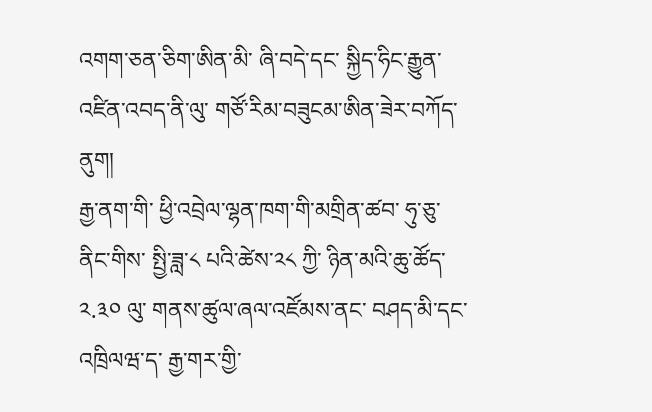འགག་ཅན་ཅིག་ཨིན་མི་ ཞི་བདེ་དང་ སྐྱིད་ཧིང་རྒྱུན་འཛིན་འབད་ནི་ལུ་ གཙོ་རིམ་བཟུངམ་ཨིན་ཟེར་བཀོད་ནུག།
རྒྱ་ནག་གི་ ཕྱི་འབྲེལ་ལྷན་ཁག་གི་མགྲིན་ཚབ་ ཧུ་ཅུ་ནིང་གིས་ སྤྱི་ཟླ་༨ པའི་ཚེས་༢༨ ཀྱི་ ཉིན་མའི་ཆུ་ཚོད་༢.༣༠ ལུ་ གནས་ཚུལ་ཞལ་འཛོམས་ནང་ བཤད་མི་དང་འཁྲིལཝ་ད་ རྒྱ་གར་གྱི་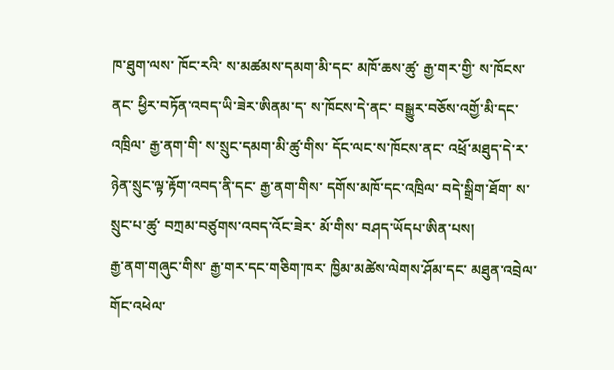ཁ་ཐུག་ལས་ ཁོང་རའི་ ས་མཚམས་དམག་མི་དང་ མཁོ་ཆས་ཚུ་ རྒྱ་གར་གྱི་ ས་ཁོངས་ནང་ ཕྱིར་བཏོན་འབད་ཡི་ཟེར་ཨིནམ་ད་ ས་ཁོངས་དེ་ནང་ བསྒྱུར་བཅོས་འགྱོ་མི་དང་འཁྲིལ་ རྒྱ་ནག་གི་ ས་སྲུང་དམག་མི་ཚུ་གིས་ དོང་ལང་ས་ཁོངས་ནང་ འཕྲོ་མཐུད་དེ་ར་ ཉེན་སྲུང་ལྟ་རྟོག་འབད་ནི་དང་ རྒྱ་ནག་གིས་ དགོས་མཁོ་དང་འཁྲིལ་ བདེ་སྒྲིག་ཐོག་ ས་སྲུང་པ་ཚུ་ བཀྲམ་བཙུགས་འབད་འོང་ཟེར་ མོ་གིས་ བཤད་ཡོདཔ་ཨིན་པས།
རྒྱ་ནག་གཞུང་གིས་ རྒྱ་གར་དང་གཅིག་ཁར་ ཁྱིམ་མཚེས་ལེགས་ཤོམ་དང་ མཐུན་འབྲེལ་གོང་འཕེལ་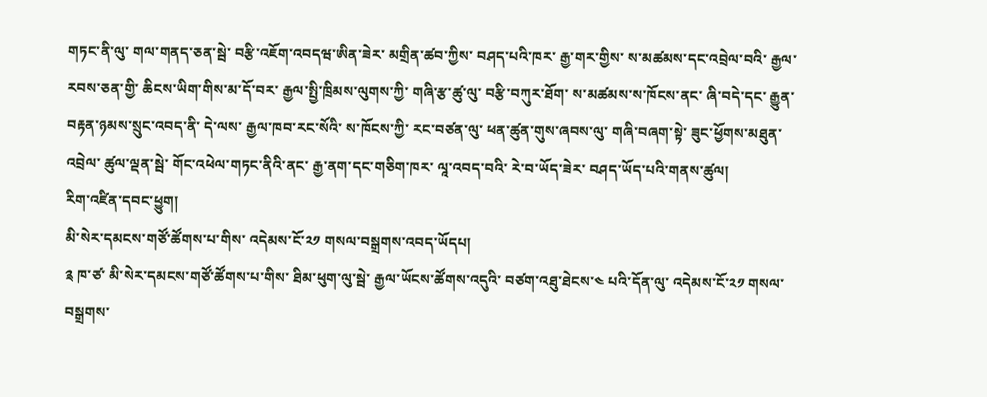གཏང་ནི་ལུ་ གལ་གནད་ཅན་སྦེ་ བརྩི་འཇོག་འབདཝ་ཨིན་ཟེར་ མགྲིན་ཚབ་ཀྱིས་ བཤད་པའི་ཁར་ རྒྱ་གར་གྱིས་ ས་མཚམས་དང་འབྲེལ་བའི་ རྒྱལ་རབས་ཅན་གྱི་ ཆིངས་ཡིག་གིས་མ་དོ་བར་ རྒྱལ་སྤྱི་ཁྲིམས་ལུགས་ཀྱི་ གཞི་རྩ་ཚུ་ལུ་ བརྩི་བཀུར་ཐོག་ ས་མཚམས་ས་ཁོངས་ནང་ ཞི་བདེ་དང་ རྒྱུན་བརྟན་ཉམས་སྲུང་འབད་ནི་ དེ་ལས་ རྒྱལ་ཁབ་རང་སོའི་ ས་ཁོངས་ཀྱི་ རང་བཙན་ལུ་ ཕན་ཚུན་གུས་ཞབས་ལུ་ གཞི་བཞག་སྟེ་ ཟུང་ཕྱོགས་མཐུན་འབྲེལ་ ཚུལ་ལྡན་སྦེ་ གོང་འཕེལ་གཏང་ནིའི་ནང་ རྒྱ་ནག་དང་གཅིག་ཁར་ ལཱ་འབད་བའི་ རེ་བ་ཡོད་ཟེར་ བཤད་ཡོད་པའི་གནས་ཚུལ།
རིག་འཛིན་དབང་ཕྱུག།
མི་སེར་དམངས་གཙོ་ཚོགས་པ་གིས་ འདེམས་ངོ་༢༡ གསལ་བསྒྲགས་འབད་ཡོདཔ།
༉ ཁ་ཙ་ མི་སེར་དམངས་གཙོ་ཚོགས་པ་གིས་ ཐིམ་ཕུག་ལུ་སྦེ་ རྒྱལ་ཡོངས་ཚོགས་འདུའི་ བཙག་འཐུ་ཐེངས་༤ པའི་དོན་ལུ་ འདེམས་ངོ་༢༡ གསལ་བསྒྲགས་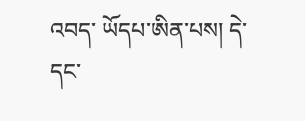འབད་ ཡོདཔ་ཨིན་པས། དེ་དང་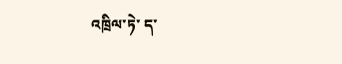འཁྲིལ་ཏེ་ ད་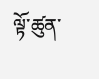ལྟོ་ཚུན་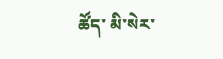ཚོད་ མི་སེར་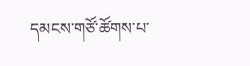དམངས་གཙོ་ཚོགས་པ་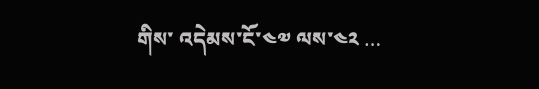གིས་ འདེམས་ངོ་༤༧ ལས་༤༢ …